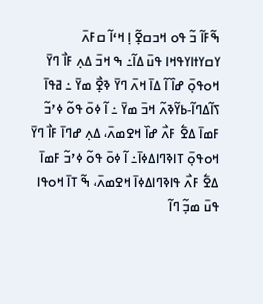ߒ߬ߓߊ߬ ߏ߬ ߟߋ ߞߏߛߐ߲߬ ߊ߲ ߞߵߊ߬ ߛߓߍ߫ ߌߛߌߙߊߌߟߞߊ ߟߎ߫ ߡߊ߬߸ ߒ ߞߏ߫ ߡߍ߲ ߓߊ߯ ߣߌ߫ ߞߋߟߋ߲߫ ߝߊ߰ ߊ߬ ߡߊ߫ ߞߍ߫ ߣߌ߫ ߢߐ߲߯ ߘߌ߫ ߸ ߥߟߊ߫ ߖߊ߬ߡߣߊ߬-ߕߌ߬ߢߍ߬ ߞߏ߫ ߘߌ߫ ߸ ߊ߬ ߦߋ߫ ߟߋ߬ ߦߴߏ߬ ߓߘߊ߫ ߡߐ߱ ߓߍ߯ ߝߊ߰ ߞߐߘߍ߫، ߡߍ߲ ߝߣߊ߫ ߓߊ߯ ߣߌ߫ ߞߋߟߋ߲߫ ߠߊߢߣߊߡߦߊ߫߸ ߊ߬ ߦߋ߫ ߟߋ߬ ߦߴߏ߬ ߓߘߊ߫ ߡߐ߱ ߓߍ߯ ߟߊߢߣߊߡߦߊ߫ ߞߐߘߍ߫، ߒ߬ ߠߊ߫ ߞߋߟߊ ߟߎ߫ ߘߏ߲߬ ߣߊ߬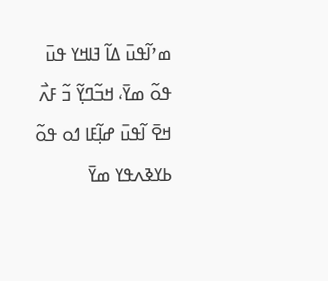ߘߴߊ߬ߟߎ߫ ߡߊ߬ ߔߊߞߌ ߟߎ߫ ߟߋ߬ ߘߌ߫، ߞߏ߬ߣߌ߲߬ ߏ߬ ߓߍ߯ ߞߐ߫ ߊ߬ߟߎ߫ ߝߊ߲߬ߓߊ ߗߋ ߟߋ߬ ߕߌߢߍߟߌ ߘߌ߫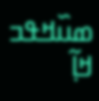ߘߎ߰ߞߟߏ ߞߊ߲߬